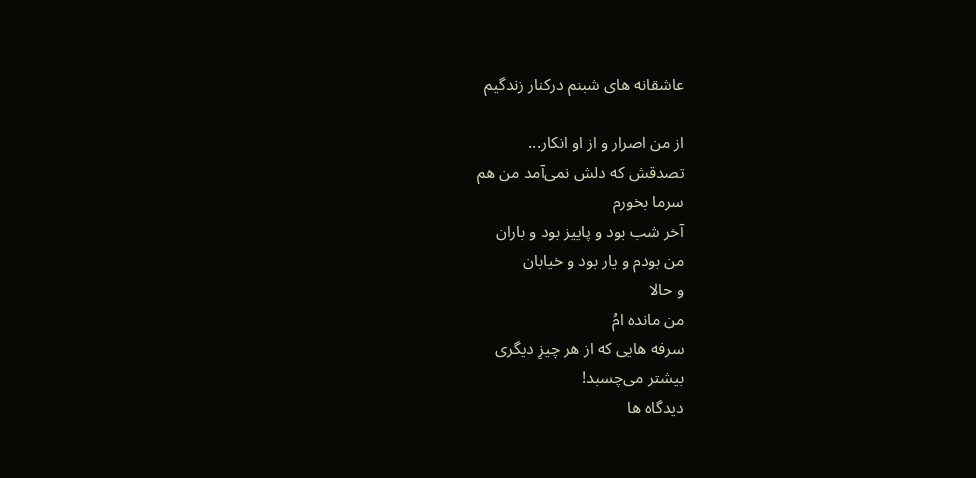عاشقانه های شبنم درکنار زندگیم

از من اصرار و از او انکار...
تصدقش که دلش نمی‌آمد من هم
سرما بخورم
آخر شب بود و پاییز بود و باران
من بودم و یار بود و خیابان
و حالا
من مانده امُ
سرفه هایی که از هر چیزِ دیگری
بیشتر می‌چسبد!
دیدگاه ها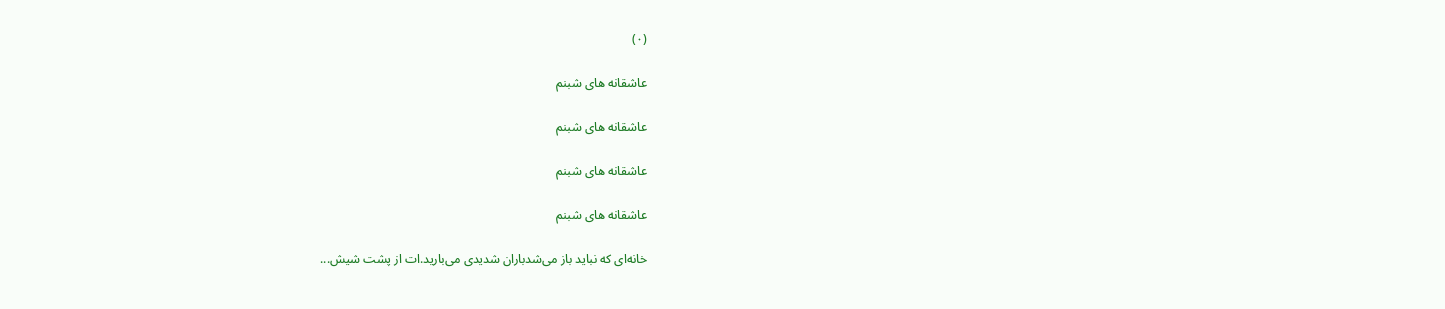(۰)

عاشقانه های شبنم

عاشقانه های شبنم

عاشقانه های شبنم

عاشقانه های شبنم

خانه‌ای که نباید باز می‌شدباران شدیدی می‌بارید.ات از پشت شیش...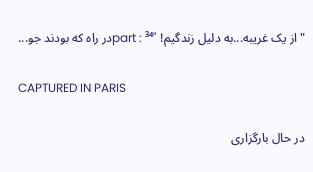" از یک غریبه...به دلیل زندگیم! "part : ³⁴در راه که بودند جو...

CAPTURED IN PARIS

در حال بارگزاری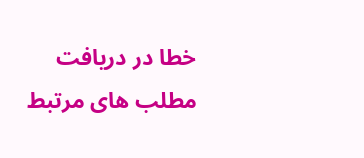خطا در دریافت مطلب های مرتبط